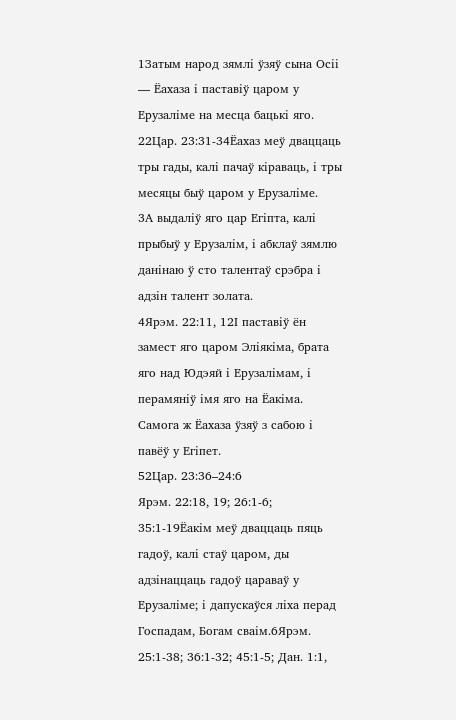1Затым народ зямлі ўзяў сына Осіі — Ёахаза і паставіў царом у Ерузаліме на месца бацькі яго.
22Цар. 23:31-34Ёахаз меў дваццаць тры гады, калі пачаў кіраваць, і тры месяцы быў царом у Ерузаліме.
3А выдаліў яго цар Егіпта, калі прыбыў у Ерузалім, і абклаў зямлю данінаю ў сто талентаў срэбра і адзін талент золата.
4Ярэм. 22:11, 12І паставіў ён замест яго царом Эліякіма, брата яго над Юдэяй і Ерузалімам, і перамяніў імя яго на Ёакіма. Самога ж Ёахаза ўзяў з сабою і павёў у Егіпет.
52Цар. 23:36–24:6
Ярэм. 22:18, 19; 26:1-6; 35:1-19Ёакім меў дваццаць пяць гадоў, калі стаў царом, ды адзінаццаць гадоў цараваў у Ерузаліме; і дапускаўся ліха перад Госпадам, Богам сваім.6Ярэм. 25:1-38; 36:1-32; 45:1-5; Дан. 1:1,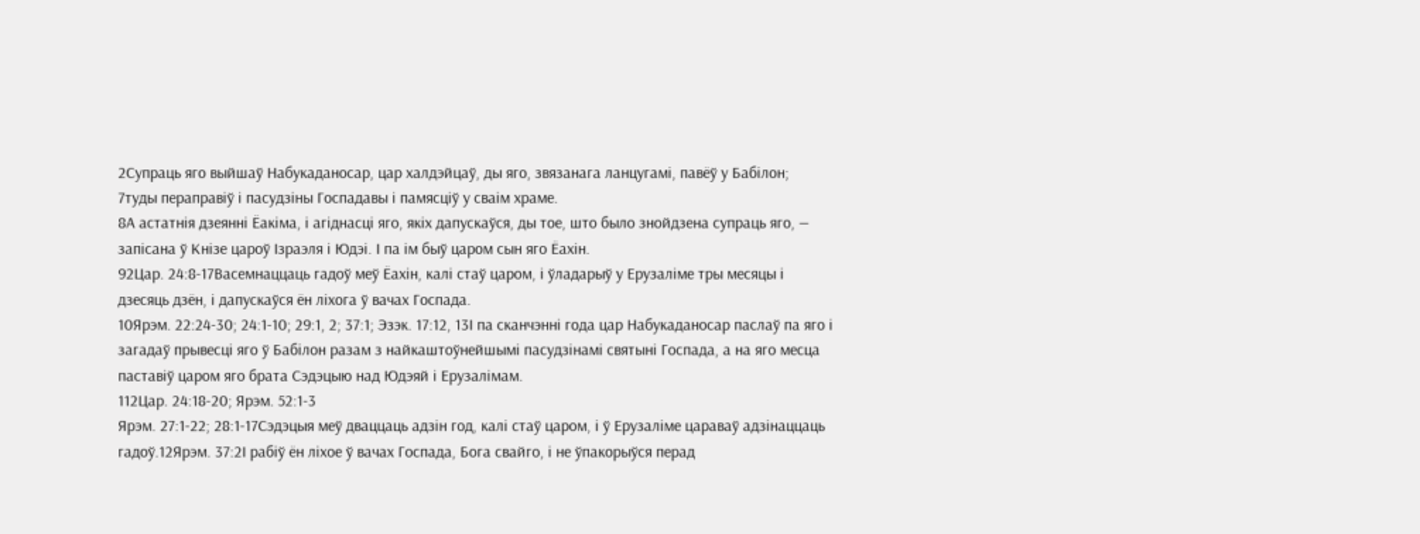2Супраць яго выйшаў Набукаданосар, цар халдэйцаў, ды яго, звязанага ланцугамі, павёў у Бабілон;
7туды пераправіў і пасудзіны Госпадавы і памясціў у сваім храме.
8А астатнія дзеянні Ёакіма, і агіднасці яго, якіх дапускаўся, ды тое, што было знойдзена супраць яго, — запісана ў Кнізе цароў Ізраэля і Юдэі. І па ім быў царом сын яго Ёахін.
92Цар. 24:8-17Васемнаццаць гадоў меў Ёахін, калі стаў царом, і ўладарыў у Ерузаліме тры месяцы і дзесяць дзён, і дапускаўся ён ліхога ў вачах Госпада.
10Ярэм. 22:24-30; 24:1-10; 29:1, 2; 37:1; Эзэк. 17:12, 13І па сканчэнні года цар Набукаданосар паслаў па яго і загадаў прывесці яго ў Бабілон разам з найкаштоўнейшымі пасудзінамі святыні Госпада, а на яго месца паставіў царом яго брата Сэдэцыю над Юдэяй і Ерузалімам.
112Цар. 24:18-20; Ярэм. 52:1-3
Ярэм. 27:1-22; 28:1-17Сэдэцыя меў дваццаць адзін год, калі стаў царом, і ў Ерузаліме цараваў адзінаццаць гадоў.12Ярэм. 37:2І рабіў ён ліхое ў вачах Госпада, Бога свайго, і не ўпакорыўся перад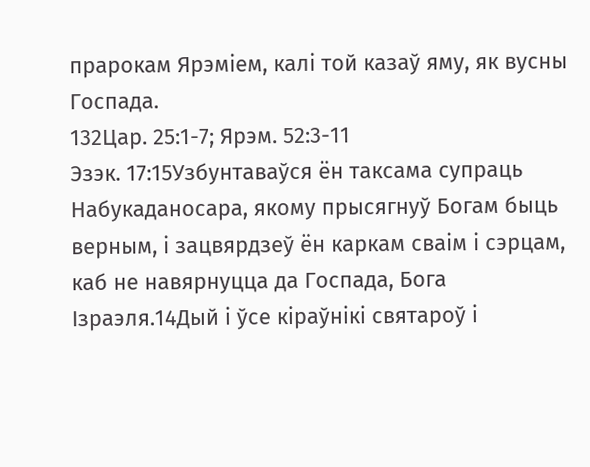прарокам Ярэміем, калі той казаў яму, як вусны Госпада.
132Цар. 25:1-7; Ярэм. 52:3-11
Эзэк. 17:15Узбунтаваўся ён таксама супраць Набукаданосара, якому прысягнуў Богам быць верным, і зацвярдзеў ён каркам сваім і сэрцам, каб не навярнуцца да Госпада, Бога Ізраэля.14Дый і ўсе кіраўнікі святароў і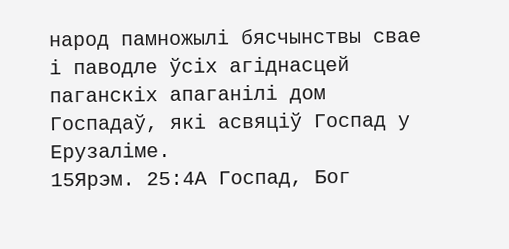народ памножылі бясчынствы свае і паводле ўсіх агіднасцей паганскіх апаганілі дом Госпадаў, які асвяціў Госпад у Ерузаліме.
15Ярэм. 25:4А Госпад, Бог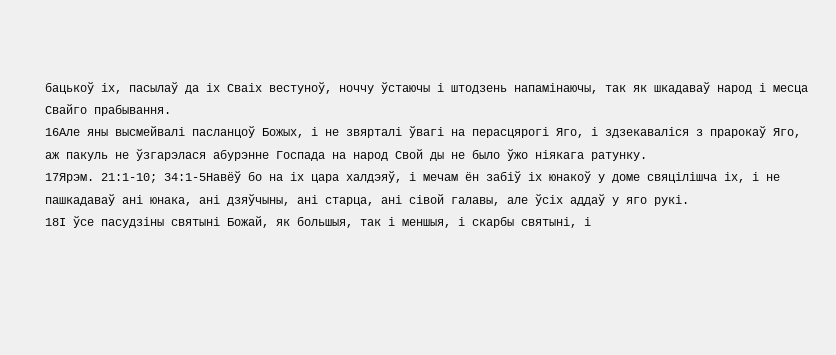бацькоў іх, пасылаў да іх Сваіх вестуноў, ноччу ўстаючы і штодзень напамінаючы, так як шкадаваў народ і месца Свайго прабывання.
16Але яны высмейвалі пасланцоў Божых, і не звярталі ўвагі на перасцярогі Яго, і здзекаваліся з прарокаў Яго, аж пакуль не ўзгарэлася абурэнне Госпада на народ Свой ды не было ўжо ніякага ратунку.
17Ярэм. 21:1-10; 34:1-5Навёў бо на іх цара халдэяў, і мечам ён забіў іх юнакоў у доме свяцілішча іх, і не пашкадаваў ані юнака, ані дзяўчыны, ані старца, ані сівой галавы, але ўсіх аддаў у яго рукі.
18І ўсе пасудзіны святыні Божай, як большыя, так і меншыя, і скарбы святыні, і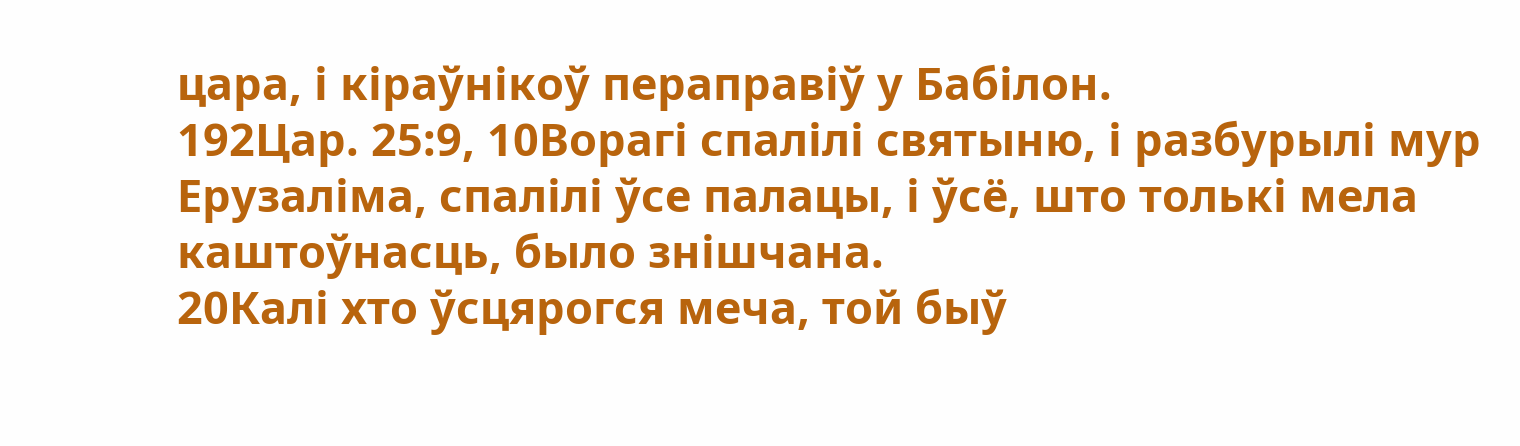цара, і кіраўнікоў пераправіў у Бабілон.
192Цар. 25:9, 10Ворагі спалілі святыню, і разбурылі мур Ерузаліма, спалілі ўсе палацы, і ўсё, што толькі мела каштоўнасць, было знішчана.
20Калі хто ўсцярогся меча, той быў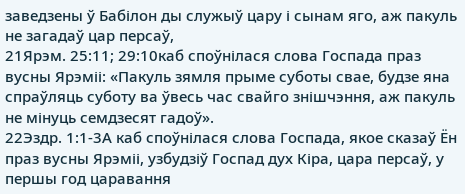заведзены ў Бабілон ды служыў цару і сынам яго, аж пакуль не загадаў цар персаў,
21Ярэм. 25:11; 29:10каб споўнілася слова Госпада праз вусны Ярэміі: «Пакуль зямля прыме суботы свае, будзе яна спраўляць суботу ва ўвесь час свайго знішчэння, аж пакуль не мінуць семдзесят гадоў».
22Эздр. 1:1-3А каб споўнілася слова Госпада, якое сказаў Ён праз вусны Ярэміі, узбудзіў Госпад дух Кіра, цара персаў, у першы год царавання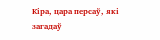Кіра, цара персаў, які загадаў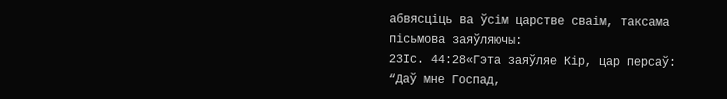абвясціць ва ўсім царстве сваім, таксама пісьмова заяўляючы:
23Іс. 44:28«Гэта заяўляе Кір, цар персаў: “Даў мне Госпад,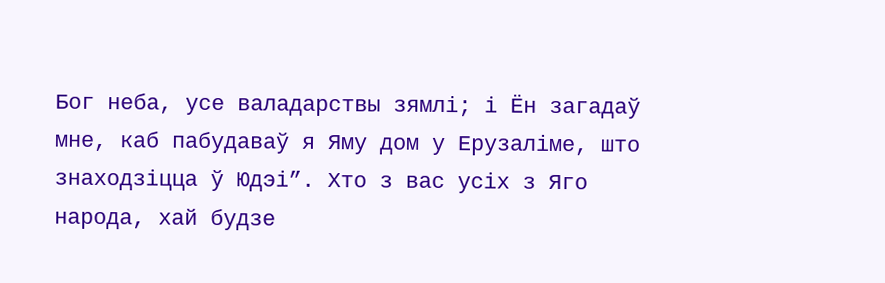Бог неба, усе валадарствы зямлі; і Ён загадаў мне, каб пабудаваў я Яму дом у Ерузаліме, што знаходзіцца ў Юдэі”. Хто з вас усіх з Яго народа, хай будзе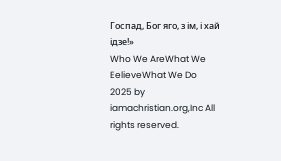Госпад, Бог яго, з ім, і хай ідзе!»
Who We AreWhat We EelieveWhat We Do
2025 by iamachristian.org,Inc All rights reserved.